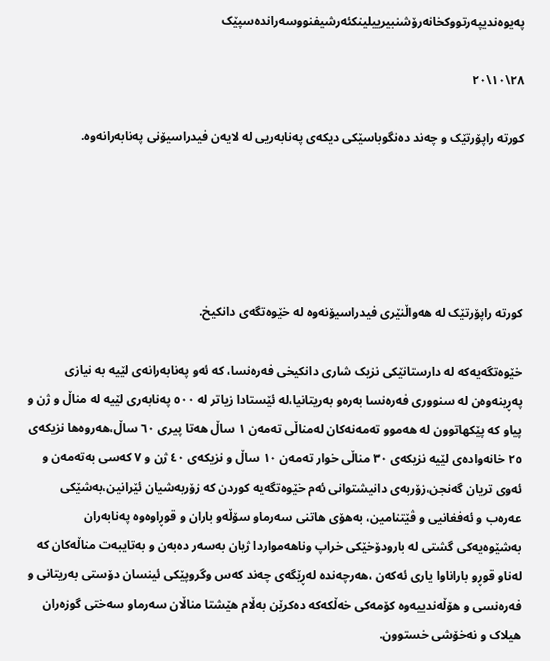په‌یوه‌ندیپه‌رتووکخانه‌رۆشنبیرییلینکئه‌رشیفنووسه‌رانده‌سپێک

٢٨\١٠\٢٠

کورتە راپۆرتێک و چەند دەنگوباسێکی دیکەی پەنابەریی لە لایەن فیدراسیۆنی پەنابەرانەوە.





کورتە راپۆرتێک لە ھەواڵنێری فیدراسیۆنەوە لە خێوەتگەی دانکیخ.

خێوەتگەیەکە لە دارستانێکی نزیک شاری دانکیخی فەرەنسا، کە ئەو پەنابەرانەی لێیە بە نیازی پەڕینەوەن لە سنووری فەرەنسا بەرەو بەریتانیا،لە ئێستادا زیاتر لە ٥٠٠ پەنابەری لێیە لە مناڵ و ژن و پیاو کە پێکھاتوون لە ھەموو تەمەنەکان لەمناڵی تەمەن ١ ساڵ ھەتا پیری ٦٠ ساڵ،ھەروەھا نزیکەی ٢٥ خانەوادەی لێیە نزیکەی ٣٠ مناڵی خوار تەمەن ١٠ ساڵ و نزیکەی ٤٠ ژن و ٧ کەسی بەتەمەن و ئەوی تریان گەنجن،زۆربەی دانیشتوانی ئەم خێوەتگەیە کوردن کە زۆربەشیان ئێرانین،بەشێکی عەرەب و ئەفغانیی و ڤێتنامین، بەھۆی ھاتنی سەرماو سۆڵەو باران و قوڕاوەوە پەنابەران بەشێوەیەکی گشتی لە بارودۆخێکی خراپ وناھەمواردا ژیان بەسەر دەبەن و بەتایبەت مناڵەکان کە لەناو قوڕو باراناوا یاری ئەکەن ،ھەرچەندە لەڕێگەی چەند کەس وگروپێکی ئینسان دۆستی بەریتانی و فەرەنسی و ھۆڵەندییەوە کۆمەکی خەڵکەکە دەکرێن بەڵام ھێشتا مناڵان سەرماو سەختی گوزەران ھیلاک و نەخۆشی خستوون.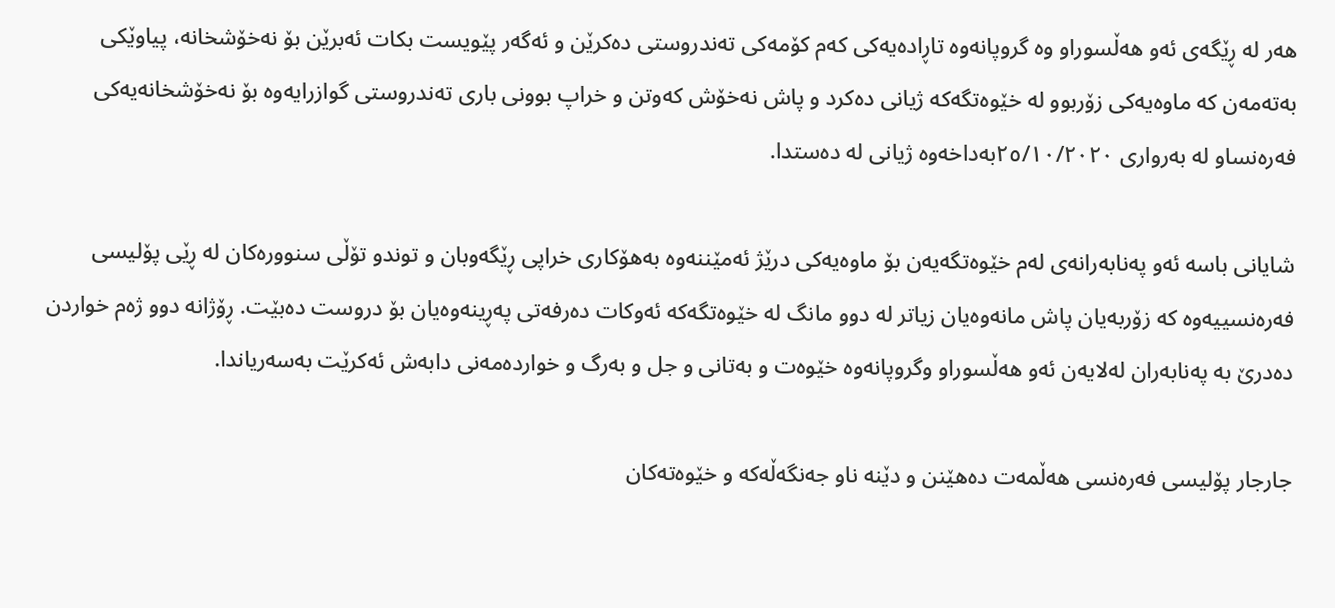ھەر لە ڕێگەی ئەو ھەڵسوراو وە گروپانەوە تاڕادەیەکی کەم کۆمەکی تەندروستی دەکرێن و ئەگەر پێویست بکات ئەبرێن بۆ نەخۆشخانە، پیاوێکی بەتەمەن کە ماوەیەکی زۆربوو لە خێوەتگەکە ژیانی دەکرد و پاش نەخۆش کەوتن و خراپ بوونی باری تەندروستی گوازرایەوە بۆ نەخۆشخانەیەکی فەرەنساو لە بەرواری ٢٥/١٠/٢٠٢٠بەداخەوە ژیانی لە دەستدا.

شایانی باسە ئەو پەنابەرانەی لەم خێوەتگەیەن بۆ ماوەیەکی درێژ ئەمێننەوە بەھۆکاری خراپی ڕێگەوبان و توندو تۆڵی سنوورەکان لە ڕێی پۆلیسی فەرەنسییەوە کە زۆربەیان پاش مانەوەیان زیاتر لە دوو مانگ لە خێوەتگەکە ئەوکات دەرفەتی پەڕینەوەیان بۆ دروست دەبێت. ڕۆژانە دوو ژەم خواردن دەدرێ بە پەنابەران لەلایەن ئەو ھەڵسوراو وگروپانەوە خێوەت و بەتانی و جل و بەرگ و خواردەمەنی دابەش ئەکرێت بەسەریاندا.

جارجار پۆلیسی فەرەنسی ھەڵمەت دەھێنن و دێنە ناو جەنگەڵەکە و خێوەتەکان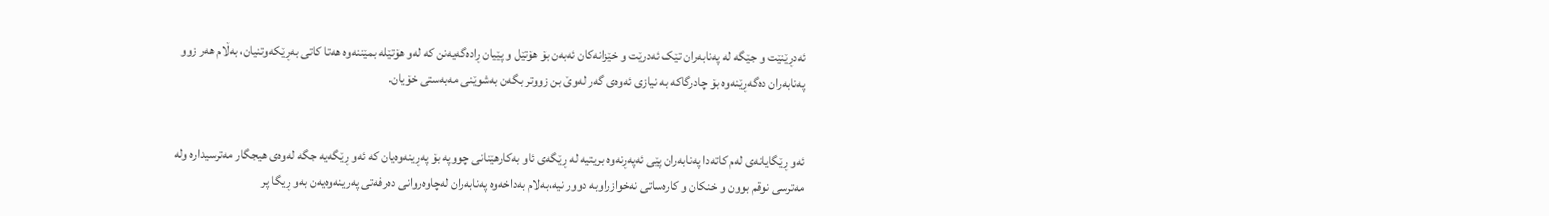ئەدڕێنێت و جێگە لە پەنابەران تێک ئەدرێت و خێزانەکان ئەبەن بۆ ھۆتێل و پێیان ڕادەگەیەنن کە لەو ھۆتێلە بمێننەوە ھەتا کاتی بەڕێکەوتنیان، بەڵام ھەر زوو پەنابەران دەگەڕێنەوە بۆ چادرگاکە بە نیازی ئەوەی گەر لەوێ بن زووتر بگەن بەشوێنی مەبەستی خۆیان.


ئەو ڕێگایانەی لەم کاتەدا پەنابەران پێی ئەپەڕنەوە بریتیە لە ڕێگەی ئاو بەکارھێنانی چووپە بۆ پەڕینەوەیان کە ئەو ڕێگەیە جگە لەوەی ھیجگار مەترسیدارە ولە مەترسی نوقم بوون و خنکان و کارەساتی نەخوازراوبە دوور نیە،بەلام بەداخەوە پەنابەران لەچاوەروانی دەرفەتی پەرینەوەیەن بەو ڕیگا پر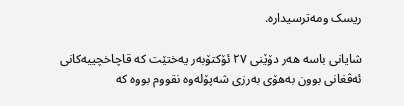ریسک ومەترسیدارە.

شایانی باسە ھەر دۆێنی ٢٧ ئۆکتۆبەر یەختێت کە قاچاخچییەکانی ئەڤغانی بوون بەھۆی بەرزی شەپۆلەوە نقووم بووە کە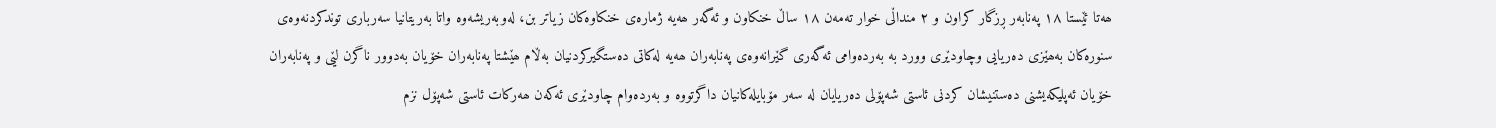ھەتا ئێستا ١٨ پەنابەر ڕزگار کراون و ٢ منداڵی خوار تەمەن ١٨ ساڵ خنکاون و ئەگەر ھەیە ژمارەی خنکاوەکان زیاتر بن، لەوبەریشەوە واتا بەریتانیا سەرباری توندکردنەوەی سنورەکان بەھێزی دەریایی وچاودێری وورد بە بەردەوامی ئەگەری گێرانەوەی پەنابەران ھەیە لەکاتی دەستگیرکردنیان بەڵام ھێشتا پەنابەران خۆیان بەدوور ناگرن لێی و پەنابەران خۆیان ئەپلیکەیشنی دەستنیشان کردنی ئاستی شەپۆلی دەریایان لە سەر مۆبایلەکانیان داگرتووە و بەردەوام چاودێری ئەکەن ھەرکات ئاستی شەپۆل نزم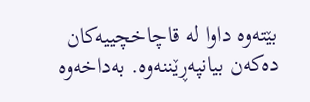بێتەوە داوا لە قاچاخچییەکان دەکەن بیانپەڕێننەوە. بەداخەوە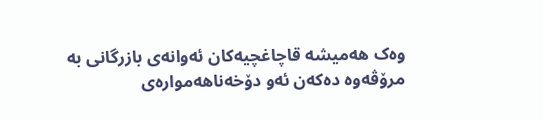وەک ھەمیشە قاچاغچیەکان ئەوانەی بازرگانی بە مرۆڤەوە دەکەن ئەو دۆخەناھەموارەی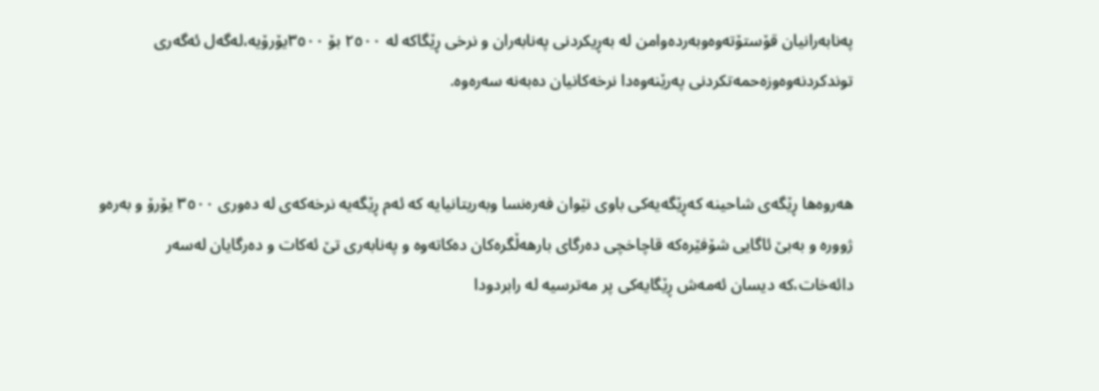پەنابەرانیان قۆستۆتەوەوبەردەوامن لە بەڕیکردنی پەنابەران و نرخی ڕێگاکە لە ٢٥٠٠ بۆ ٣٥٠٠یۆرۆیە،لەگەل ئەگەری توندکردنەوەوزەحمەتکردنی پەرێنەوەدا نرخەکانیان دەبەنە سەرەوە.


ھەروەھا ڕێگەی شاحینە کەڕێگەیەکی باوی نێوان فەرەنسا وبەریتانیایە کە ئەم ڕێگەیە نرخەکەی لە دەوری ٣٥٠٠ یۆرۆ و بەرەو ژوورە و بەبێ ئاگایی شۆفێرەکە قاچاخچی دەرگای بارھەڵگرەکان دەکاتەوە و پەنابەری تێ ئەکات و دەرگایان لەسەر دائەخات،کە دیسان ئەمەش ڕێگایەکی پر مەترسیە لە رابردودا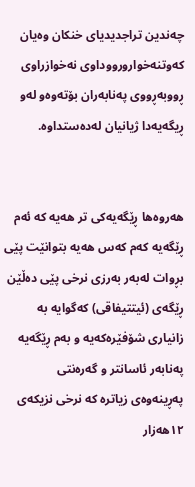چەندین تراجدیدیای خنکان وەیان کەوتنەخوارورووداوی نەخوازراوی ڕووبەڕووی پەنابەران بۆتەوەو لەو ڕیگەیەدا ژیانیان لەدەستداوە.


ھەروەھا ڕێگەیەکی تر ھەیە کە ئەم ڕێگەیە کەم کەس ھەیە بتوانێت پێی بڕوات لەبەر بەرزی نرخی پێی دەڵێن ڕێگەی (ئیتتیفاقی) کەگوایە بە زانیاری شۆفێرەکەیە و بەم ڕێگەیە پەنابەر ئاسانتر و گەرەنتی پەڕینەوەی زیاترە کە نرخی نزیکەی ١٢ھەزار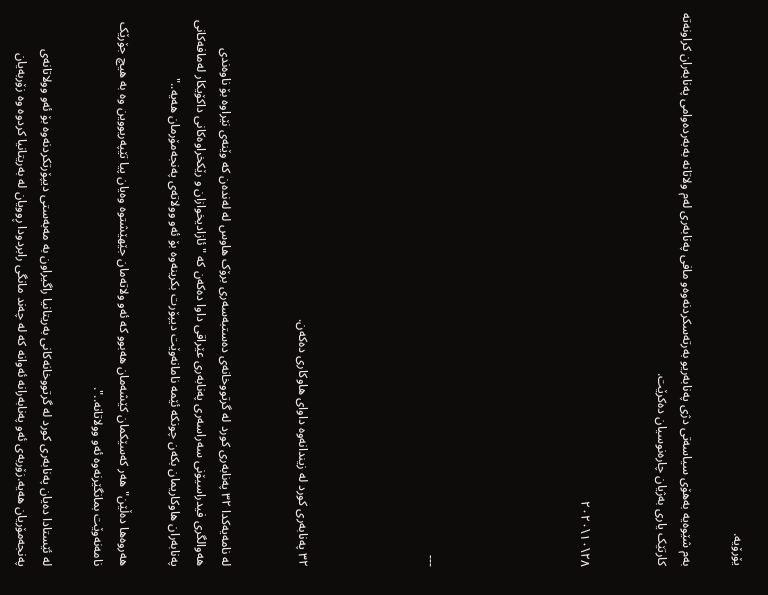یۆرۆیە.

بەم شێوەیە بەھۆی سیاسەتی دژی پەنابەریو بەرتەسکردنەوەو مافی پەنابەری لەم ولاتانە بەبەردەوامی پەنابەران کراونەتە کارتێک یاری بەژیان چارەنوسیان دەکرێت.


٢٨\١٠\٢٠٢٠





---




٣٢ پەنابەری کورد لە زیندانەوە داوای ھاوکاری دەکەن.


لە نامەیەکدا ۳۲ پەنابەری کورد لە گرتووخانەی دەستبەسەری برۆک ھاوس لە لەندەن کە وێنەی نێراوە بۆ ناوەندی ھەوالگری فیدراسیۆنی سەراسەری پەنابەری عێراقی داوا دەکەن کە "ئازادیخوازان و رێکخراوەکانی داکۆیکار لەمافەکانی پەنابەران ھاوکاریمان بکەن چونکە ئێمە نامانەوێت دیپۆرت بکرینەوە بۆ ئەو وولاتەی پەنجەمۆرمان ھەیە.."

ھەروەھا دەڵێن"ھەر کەسێکمان کێشەمان ھەبوو کە ئەو ولاتەمان جێھێشتوە وەیان پیا تێپەریووین وە بە ھیچ جۆرێک نامەنەوێت بمانگێرنەوە ئەو وولاتانە..".

لە ئێستادا دەیان پەنابەری کورد لە گرتووخانەکانی بەریتانیا راگیراون بە مەبەستی دیپۆرتکردنەوە بۆ ئەو وولاتانەی پەنجەمۆریان ھەیە.زۆربەی ئەو پەنابەرانە ئەوانە کە لە چەند مانگی رابردودا ڕوویان لە بەریتانیا کردوە وە زۆربەیان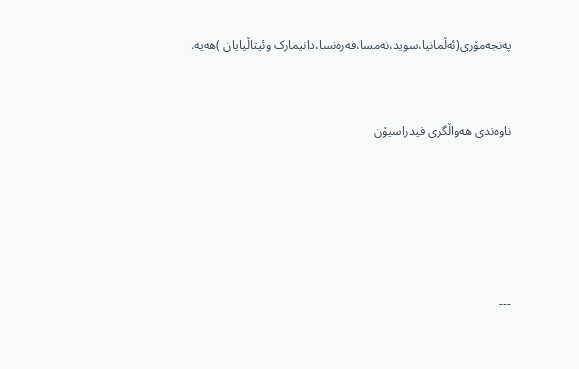پەنجەمۆری(ئەڵمانیا،سوید،نەمسا،فەرەنسا،دانیمارک وئیتاڵیایان )ھەیە.


ناوەندی ھەواڵگری فیدراسیۆن





---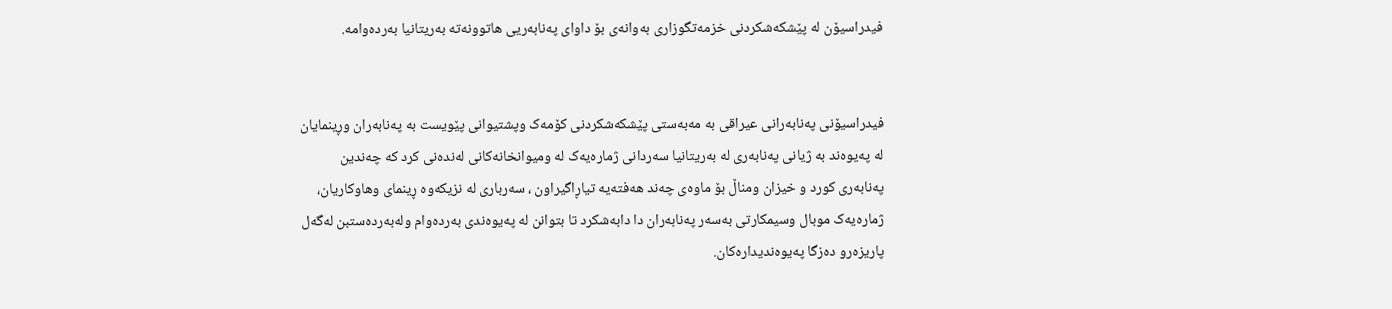فیدراسیۆن لە پێشکەشکردنی خزمەتگوزاری بەوانەی بۆ داوای پەنابەریی ھاتوونەتە بەریتانیا بەردەوامە.


فیدراسیۆنی پەنابەرانی عیراقی بە مەبەستی پێشکەشکردنی کۆمەک وپشتیوانی پێویست بە پەنابەران وڕینمایان لە پەیوەند بە ژیانی پەنابەری لە بەریتانیا سەردانی ژمارەیەک لە ومیوانخانەکانی لەندەنی کرد کە چەندین پەنابەری کورد و خیزان ومناڵ بۆ ماوەی چەند ھەفتەیە تیاڕاگیراون ، سەرباری لە نزیکەوە ڕینمای وھاوکاریان، ژمارەیەک موبال وسیمکارتی بەسەر پەنابەران دا دابەشکرد تا بتوانن لە پەیوەندی بەردەوام ولەبەردەستبن لەگەل پاریزەرو دەزگا پەیوەندیدارەکان.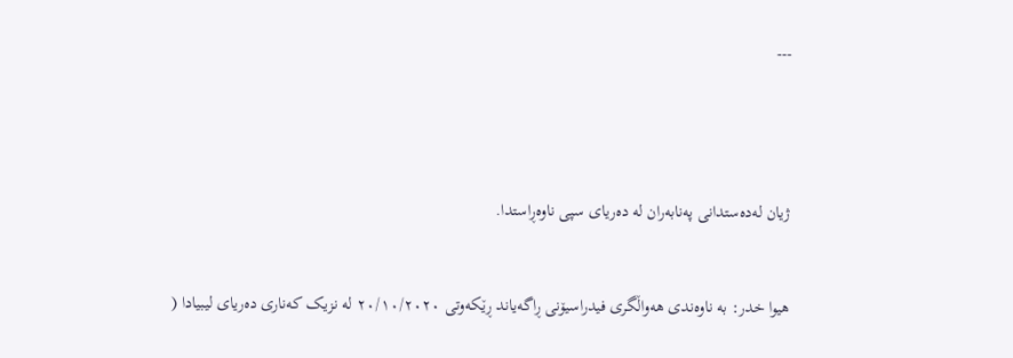---




ژیان لەدەستدانی پەنابەران لە دەریای سپی ناوەڕاستدا.


ھیوا خدر: بە ناوەندی ھەواڵگری فیدراسیۆنی ڕاگەیاند ڕێکەوتی ٢٠/١٠/٢٠٢٠ لە نزیک کەناری دەریای لیبیادا (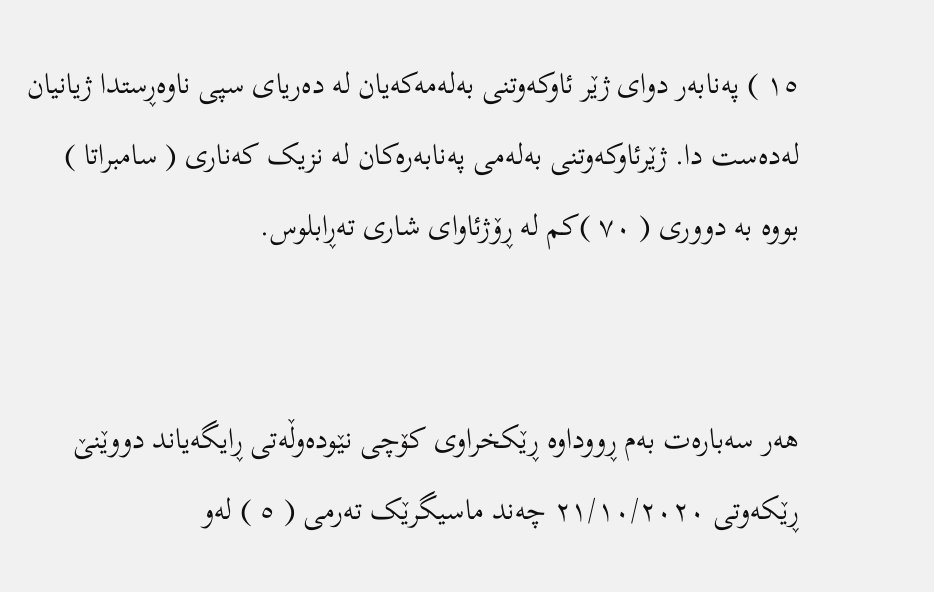١٥ ) پەنابەر دوای ژێر ئاوکەوتنی بەلەمەکەیان لە دەریای سپی ناوەڕستدا ژیانیان لەدەست دا. ژێرئاوکەوتنی بەلەمی پەنابەرەکان لە نزیک کەناری ( سامبراتا ) بووە بە دووری ( ٧٠ )کم لە ڕۆژئاوای شاری تەڕابلوس.


ھەر سەبارەت بەم ڕووداوە ڕێکخراوی کۆچی نێودەوڵەتی ڕایگەیاند دووێنێ ڕێکەوتی ٢١/١٠/٢٠٢٠ چەند ماسیگرێک تەرمی ( ٥ ) لەو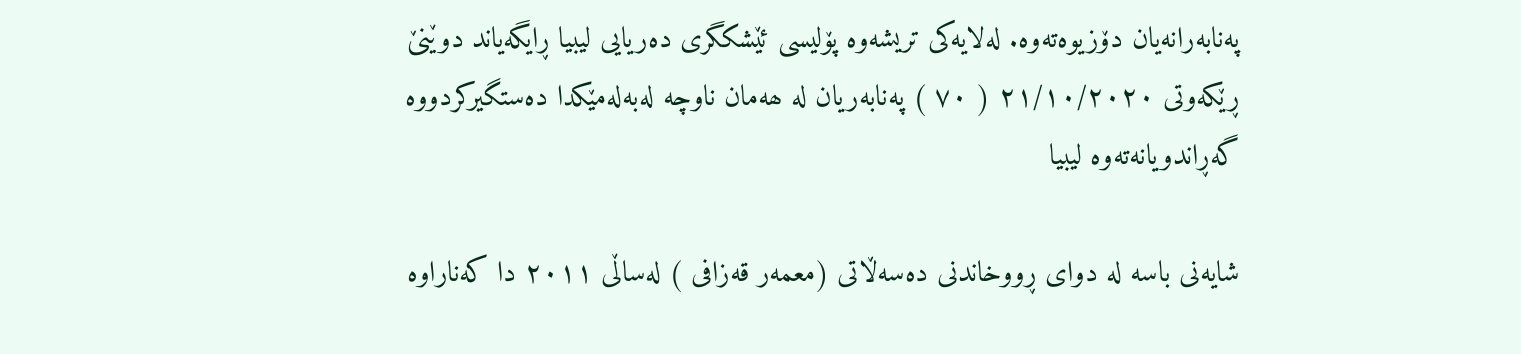پەنابەرانەیان دۆزیوەتەوە. لەلایەکی تریشەوە پۆلیسی ئێشکگری دەریایی لیبیا ڕایگەیاند دوێنێ ڕێکەوتی ٢١/١٠/٢٠٢٠ ( ٧٠ ) پەنابەریان لە ھەمان ناوچە لەبەلەمێکدا دەستگیرکردووە گەڕاندویانەتەوە لیبیا

شایەنی باسە لە دوای ڕووخاندنی دەسەڵاتی (معمەر قەزافی ) لەساڵی ٢٠١١ دا کەناراوە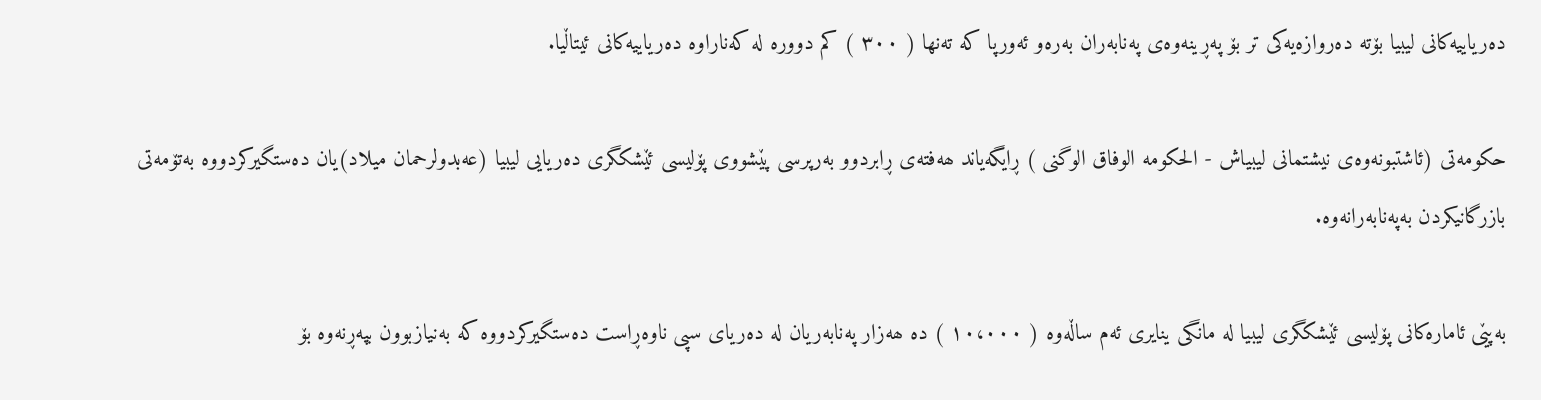دەریاییەکانی لیبیا بۆتە دەروازەیەکی تر بۆ پەڕینەوەی پەنابەران بەرەو ئەورپا کە تەنھا ( ٣٠٠ ) کم دوورە لە کەناراوە دەریاییەکانی ئیتاڵیا.

حکومەتی (ئاشتبونەوەی نیشتمانی لیبیاش - الحکومە الوفاق الوگنی ) ڕایگەیاند ھەفتەی ڕابردوو بەرپرسی پێشووی پۆلیسی ئێشکگری دەریایی لیبیا (عەبدولرحمان میلاد)یان دەستگیرکردووە بەتۆمەتی بازرگانیکردن بەپەنابەرانەوە.

بەپێی ئامارەکانی پۆلیسی ئێشکگری لیبیا لە مانگی ینایری ئەم ساڵەوە ( ١٠،٠٠٠ ) دە ھەزار پەنابەریان لە دەریای سپی ناوەڕاست دەستگیرکردووە کە بەنیازبوون بپەڕنەوە بۆ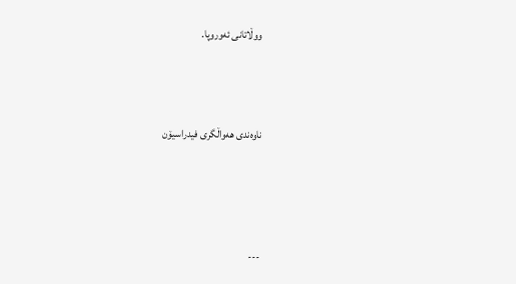ووڵاتانی ئەوروپا.




ناوەندی ھەواڵگری فیدراسیۆن





---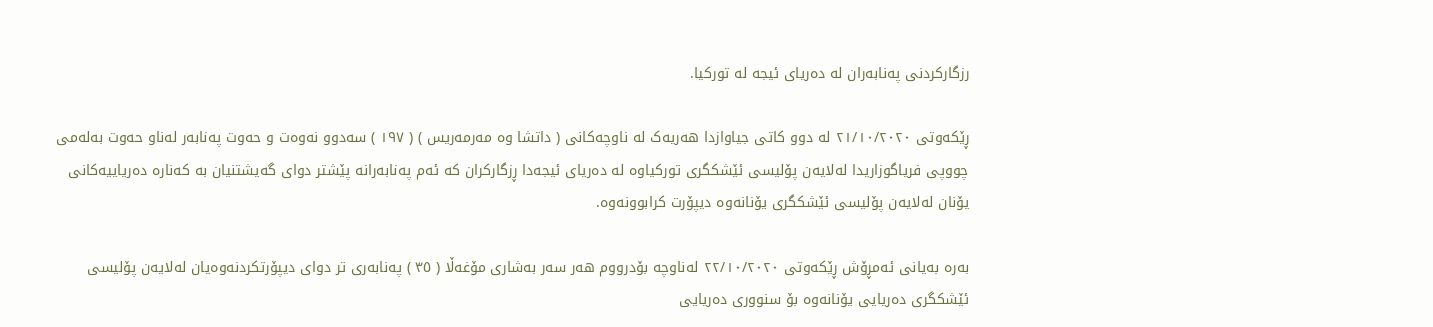رزگارکردنی پەنابەران لە دەریای ئیجە لە تورکیا.

ڕێکەوتی ٢١/١٠/٢٠٢٠ لە دوو کاتی جیاوازدا ھەریەک لە ناوچەکانی ( داتشا وە مەرمەریس ) ( ١٩٧ ) سەدوو نەوەت و حەوت پەنابەر لەناو حەوت بەلەمی چووپی فریاگوزاریدا لەلایەن پۆلیسی ئێشکگری تورکیاوە لە دەریای ئیجەدا ڕزگارکران کە ئەم پەنابەرانە پێشتر دوای گەیشتنیان بە کەنارە دەریاییەکانی یۆنان لەلایەن پۆلیسی ئێشکگری یۆنانەوە دیپۆرت کرابوونەوە.

بەرە بەیانی ئەمڕۆش ڕێکەوتی ٢٢/١٠/٢٠٢٠ لەناوچە بۆدرووم ھەر سەر بەشاری مۆغەڵا ( ٣٥ ) پەنابەری تر دوای دیپۆرتکردنەوەیان لەلایەن پۆلیسی ئێشکگری دەریایی یۆنانەوە بۆ سنووری دەریایی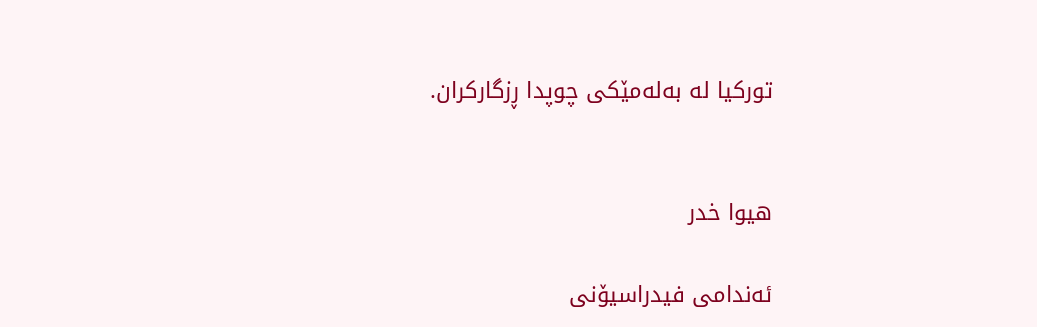تورکیا لە بەلەمێکی چوپدا ڕزگارکران.


ھیوا خدر

ئەندامی فیدراسیۆنی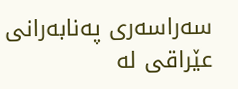سەراسەری پەنابەرانی عێراقی لە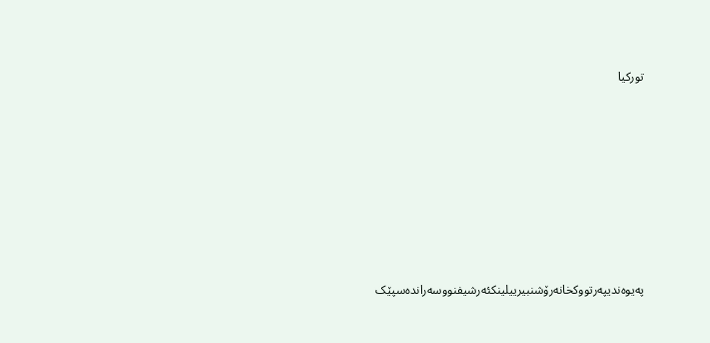تورکیا












په‌یوه‌ندیپه‌رتووکخانه‌رۆشنبیرییلینکئه‌رشیفنووسه‌رانده‌سپێک